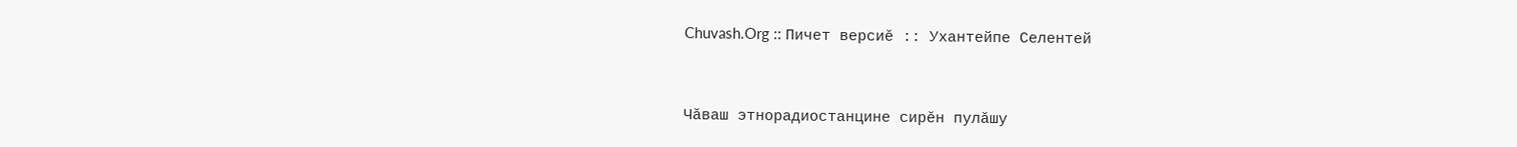Chuvash.Org :: Пичет версиĕ :: Ухантейпе Селентей


Чăваш этнорадиостанцине сирĕн пулăшу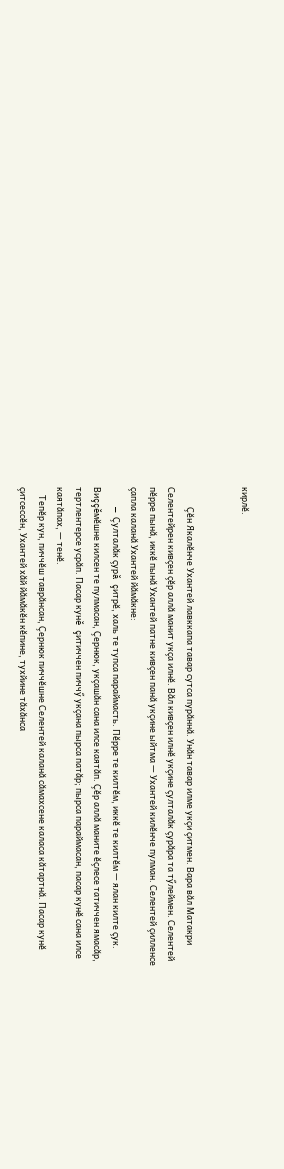кирлĕ.


    Çĕн Якалĕнче Ухантей лавккапа тавар сутса пурăннă. Унăн тавар илме укçи çитмен. Вара вăл Матакри Селентейрен кивçен çĕр аллă манит укçа илнĕ. Вăл кивçен илнĕ укçине çулталăк çурăра та тӳлеймен. Селентей пĕрре пынă, иккĕ пынă Ухантей патне кивçен панă укçине ыйтма — Ухантей килĕнче пулман. Селентей çилленсе çапла каланă Ухантей йăмăкне:
    — Çулталăк çурă çитрĕ, халь те тупса параймасть. Пĕрре те килтĕм, иккĕ те килтĕм — ялан килте çук. Виççĕмĕшне килсен те пулмасан, Çернюк, укçашăн сана илсе каятăп. Çĕр аллă маните ĕçлесе татиччен ямасăр, тертлентерсе усрăп. Пасар кунĕ çитиччен пиччӳ укçана пырса патăр; пырса параймасан, пасар кунĕ сана илсе каятăпах, — тенĕ.
    Тепĕр кун, пиччĕш таврăнсан, Çернюк пиччĕшне Селентей каланă сăмахсене каласа кăтартнă. Пасар кунĕ çитсессĕн, Ухантей хăй йăмăкĕн кĕпине, тухйине тăхăнса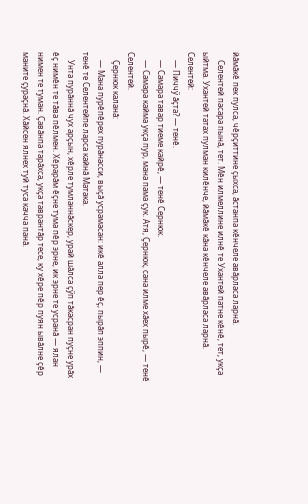йăмăкĕ пек пулса, чĕрçиттине çыхса, ăстанпа кĕнчеле авăрласа ларнă.
    Селентей пасара пынă, тет. Мĕн илмеллине илнĕ те Ухантей патне кĕнĕ, тет, укçа ыйтма. Ухантей татах пулман килĕнче, йăмăкĕ кăна кĕнчеле авăрласа ларнă. Селентей:
    — Пиччӳ ăçта? — тенĕ.
    — Самара тавар тиеме кайрĕ, — тенĕ Сернюк.
    — Самара кайма укçа пур, мана пама çук. Атя, Çернюк, сана илме хăех пырĕ, — тенĕ Селентей.
    Çернюк каланă:
    — Мана пурĕпĕрех пурăнасси, выçă усрамасан: икĕ алла пер ĕç, пырăп эппин, — тенĕ те Селентейпе ларса кайнă Матака.
    Унта пурăннă чух арçын, хĕрле тумланнăскер, урай шăлса çӳп тăкасран пуçне урăх ĕç нимĕн те тăва пĕлмен. Хĕрарăм ĕçне тума пĕр эрне, ик эрне те усранă — ялан нимен те туман. Çавăнпа тарăхса, укçа таврантăр тесе, ку хĕре пĕр пуян ывăлне çĕр маните çураçнă. Хăйсен ялнех туй туса качча панă.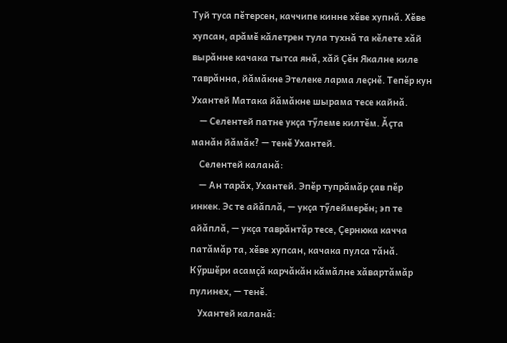Туй туса пĕтерсен, каччипе кинне хĕве хупнă. Хĕве хупсан, арăмĕ кăлетрен тула тухнă та кĕлете хăй вырăнне качака тытса янă, хăй Çĕн Якалне киле таврăнна, йăмăкне Этелеке ларма леçнĕ. Тепĕр кун Ухантей Матака йăмăкне шырама тесе кайнă.
    — Селентей патне укçа тӳлеме килтĕм. Ăçта манăн йăмăк? — тенĕ Ухантей.
    Селентей каланă:
    — Ан тарăх, Ухантей. Эпĕр тупрăмăр çав пĕр инкек. Эс те айăплă, — укçа тӳлеймерĕн; эп те айăплă, — укçа таврăнтăр тесе, Çернюка качча патăмăр та, хĕве хупсан, качака пулса тăнă. Кӳршĕри асамçă карчăкăн кăмăлне хăвартăмăр пулинех, — тенĕ.
    Ухантей каланă: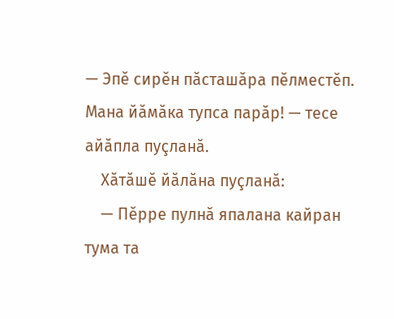— Эпĕ сирĕн пăсташăра пĕлместĕп. Мана йăмăка тупса парăр! — тесе айăпла пуçланă.
    Хăтăшĕ йăлăна пуçланă:
    — Пĕрре пулнă япалана кайран тума та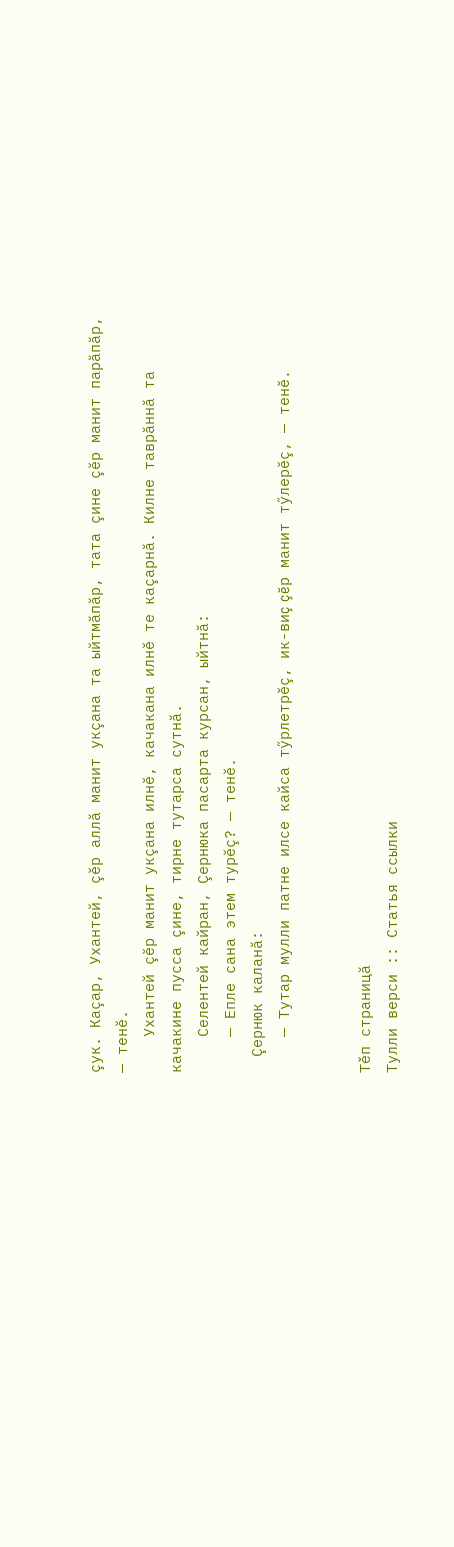çук. Каçар, Ухантей, çĕр аллă манит укçана та ыйтмăпăр, тата çине çĕр манит парăпăр, — тенĕ.
    Ухантей çĕр манит укçана илнĕ, качакана илнĕ те каçарнă. Килне таврăннă та качакине пусса çине, тирне тутарса сутнă.
    Селентей кайран, Çернюка пасарта курсан, ыйтнă:
    — Епле сана этем турĕç? — тенĕ.
    Çернюк каланă:
    — Тутар мулли патне илсе кайса тӳрлетрĕç, ик-виç çĕр манит тӳлерĕç, — тенĕ.


Тěп страницă
Тулли верси :: Статья ссылки